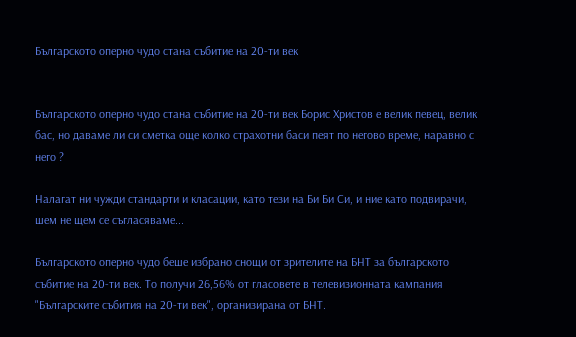Българското оперно чудо стана събитие на 20-ти век


Българското оперно чудо стана събитие на 20-ти век Борис Христов е велик певец, велик бас, но даваме ли си сметка още колко страхотни баси пеят по негово време, наравно с него ?

Налагат ни чужди стандарти и класации, като тези на Би Би Си, и ние като подвирачи, шем не щем се съгласяваме...

Българското оперно чудо беше избрано снощи от зрителите на БНТ за българското събитие на 20-ти век. То получи 26,56% от гласовете в телевизионната кампания "Българските събития на 20-ти век", организирана от БНТ.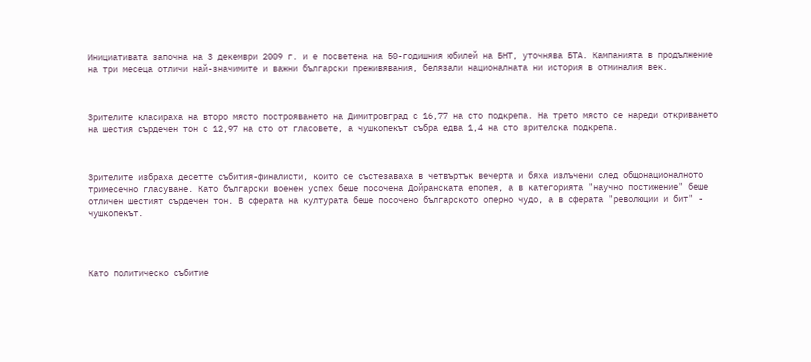Инициативата започна на 3 декември 2009 г. и е посветена на 50-годишния юбилей на БНТ, уточнява БТА. Кампанията в продължение на три месеца отличи най-значимите и важни български преживявания, белязали националната ни история в отминалия век.



Зрителите класираха на второ място построяването на Димитровград с 16,77 на сто подкрепа. На трето място се нареди откриването на шестия сърдечен тон с 12,97 на сто от гласовете, а чушкопекът събра едва 1,4 на сто зрителска подкрепа.



Зрителите избраха десетте събития-финалисти, които се състезаваха в четвъртък вечерта и бяха излъчени след общонационалното тримесечно гласуване. Като български военен успех беше посочена Дойранската епопея, а в категорията "научно постижение" беше отличен шестият сърдечен тон. В сферата на културата беше посочено българското оперно чудо, а в сферата "революции и бит" - чушкопекът.




Като политическо събитие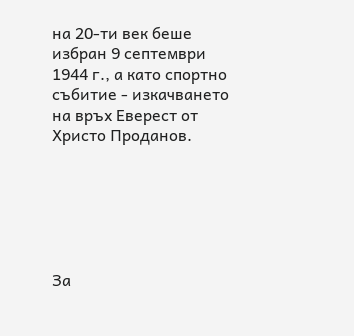на 20-ти век беше избран 9 септември 1944 г., а като спортно събитие - изкачването на връх Еверест от Христо Проданов.






За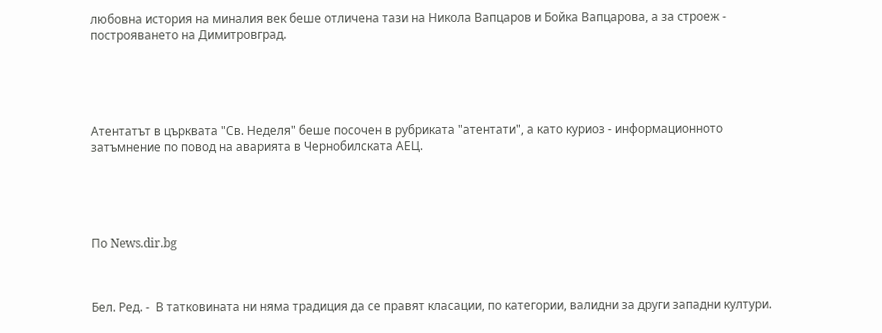любовна история на миналия век беше отличена тази на Никола Вапцаров и Бойка Вапцарова, а за строеж - построяването на Димитровград.





Атентатът в църквата "Св. Неделя" беше посочен в рубриката "атентати", а като куриоз - информационното затъмнение по повод на аварията в Чернобилската АЕЦ.





По News.dir.bg



Бел. Ред. -  В татковината ни няма традиция да се правят класации, по категории, валидни за други западни култури.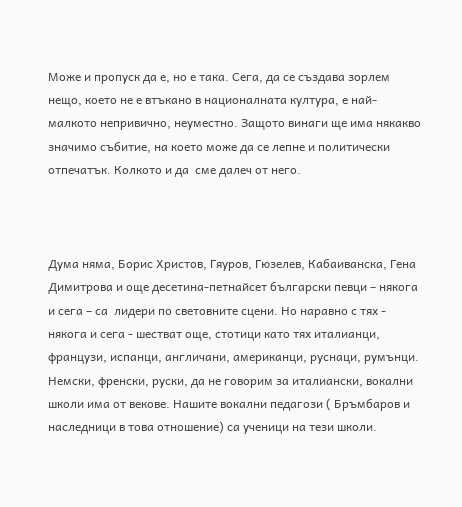Може и пропуск да е, но е така. Сега, да се създава зорлем нещо, което не е втъкано в националната култура, е най-малкото непривично, неуместно. Защото винаги ще има някакво значимо събитие, на което може да се лепне и политически отпечатък. Колкото и да  сме далеч от него.



Дума няма, Борис Христов, Гяуров, Гюзелев, Кабаиванска, Гена Димитрова и още десетина-петнайсет български певци – някога и сега – са  лидери по световните сцени. Но наравно с тях - някога и сега - шестват още, стотици като тях италианци, французи, испанци, англичани, американци, руснаци, румънци. Немски, френски, руски, да не говорим за италиански, вокални школи има от векове. Нашите вокални педагози ( Бръмбаров и наследници в това отношение) са ученици на тези школи.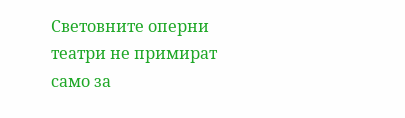Световните оперни театри не примират само за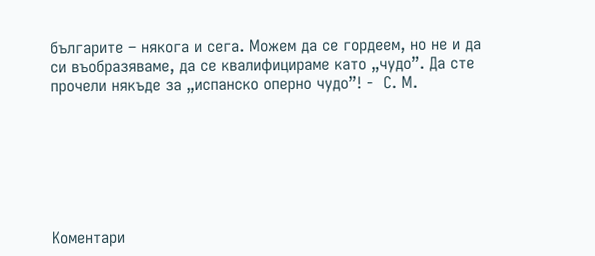българите – някога и сега. Можем да се гордеем, но не и да си въобразяваме, да се квалифицираме като „чудо”. Да сте прочели някъде за „испанско оперно чудо”! -  С. М.







Коментари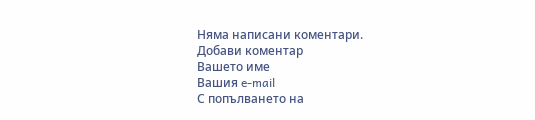Няма написани коментари.
Добави коментар
Вашето име
Вашия e-mail
С попълването на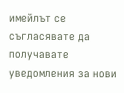имейлът се съгласявате да получавате уведомления за нови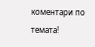коментари по темата!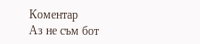Коментар
Аз не съм бот